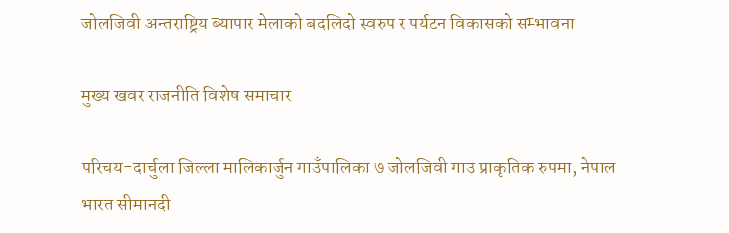जोलजिवी अन्तराष्ट्रिय ब्यापार मेलाको बदलिदो स्वरुप र पर्यटन विकासको सम्भावना

मुख्य खवर राजनीति विशेष समाचार

परिचय-दार्चुला जिल्ला मालिकार्जुन गाउँपालिका ७ जोलजिवी गाउ प्राकृतिक रुपमा, नेपाल भारत सीमानदी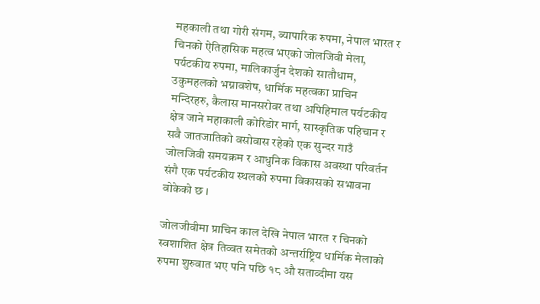महकाली तथा गोरी संगम, ब्यापारिक रुपमा, नेपाल भारत र चिनको ऐतिहासिक महत्व भएको जोलजिवी मेला, पर्यटकीय रुपमा, मालिकार्जुन देशको सातौधाम, उकुमहलको भग्नावशेष, धार्मिक महत्वका प्राचिन मन्दिरहरु, कैलास मानसरोवर तथा अपिहिमाल पर्यटकीय क्षेत्र जाने महाकाली कोरिडोर मार्ग, सास्कृतिक पहिचान र सवै जातजातिको वसोवास रहेको एक सुन्दर गाउँ जोलजिवी समयक्रम र आधुनिक विकास अवस्था परिवर्तन संगै एक पर्यटकीय स्थलको रुपमा विकासको सभावना वोकेको छ ।

जोलजीवीमा प्राचिन काल देखि नेपाल भारत र चिनको स्वशाशित क्षेत्र तिव्वत समेतको अन्तर्राष्ट्रिय धार्मिक मेलाको रुपमा शुरुवात भए पनि पछि १८ औ सताव्दीमा यस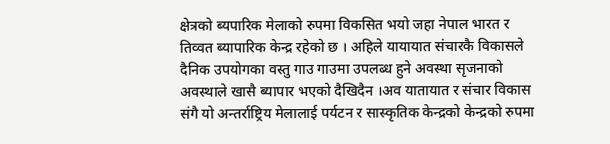क्षेत्रको ब्यपारिक मेलाको रुपमा विकसित भयो जहा नेपाल भारत र तिव्वत ब्यापारिक केन्द्र रहेको छ । अहिले यायायात संचारकै विकासले दैनिक उपयोगका वस्तु गाउ गाउमा उपलब्ध हुने अवस्था सृजनाको अवस्थाले खासै ब्यापार भएको दैखिदैन ।अव यातायात र संचार विकास संगै यो अन्तर्राष्ट्रिय मेलालाई पर्यटन र सास्कृतिक केन्द्रको केन्द्रको रुपमा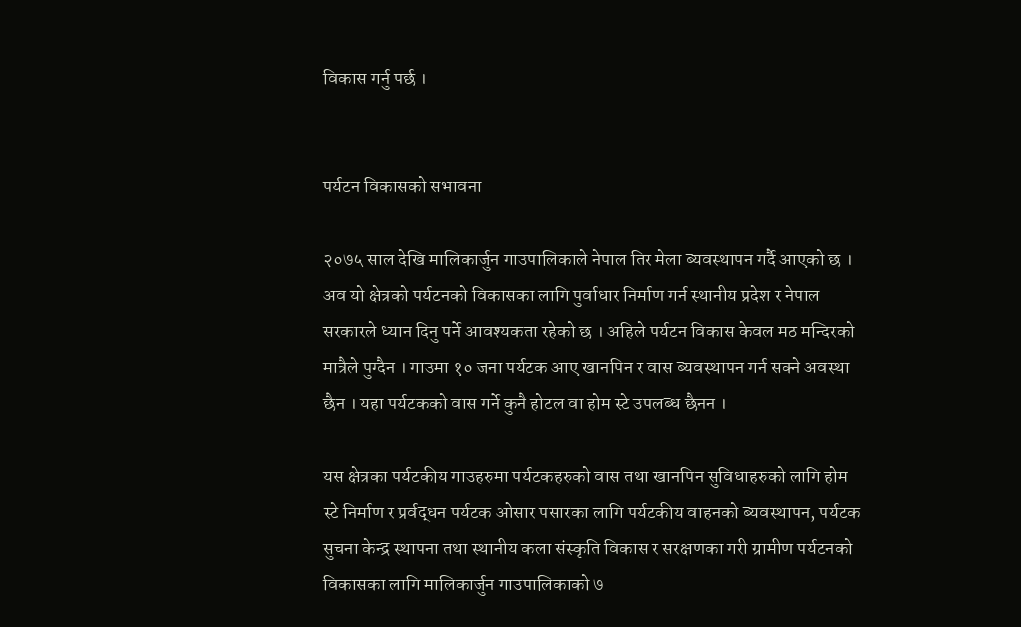विकास गर्नु पर्छ ।


पर्यटन विकासको सभावना

२०७५ साल देखि मालिकार्जुन गाउपालिकाले नेपाल तिर मेला ब्यवस्थापन गर्दै आएको छ । अव यो क्षेत्रको पर्यटनको विकासका लागि पुर्वाधार निर्माण गर्न स्थानीय प्रदेश र नेपाल सरकारले ध्यान दिनु पर्ने आवश्यकता रहेको छ । अहिले पर्यटन विकास केवल मठ मन्दिरको मात्रैले पुग्दैन । गाउमा १० जना पर्यटक आए खानपिन र वास ब्यवस्थापन गर्न सक्ने अवस्था छैन । यहा पर्यटकको वास गर्ने कुनै होटल वा होम स्टे उपलब्ध छैनन ।

यस क्षेत्रका पर्यटकीय गाउहरुमा पर्यटकहरुको वास तथा खानपिन सुविधाहरुको लागि होम स्टे निर्माण र प्रर्वद्धन पर्यटक ओसार पसारका लागि पर्यटकीय वाहनको ब्यवस्थापन, पर्यटक सुचना केन्द्र स्थापना तथा स्थानीय कला संस्कृति विकास र सरक्षणका गरी ग्रामीण पर्यटनको विकासका लागि मालिकार्जुन गाउपालिकाको ७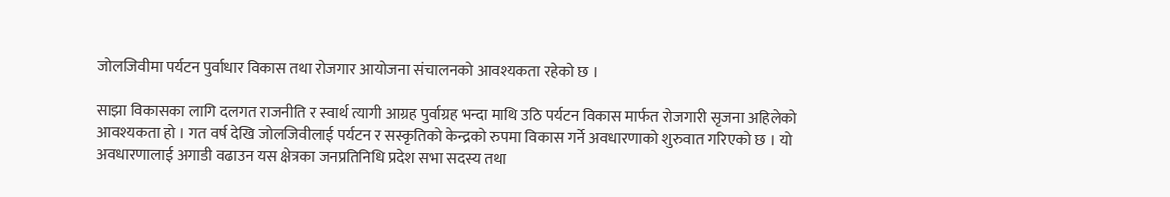जोलजिवीमा पर्यटन पुर्वाधार विकास तथा रोजगार आयोजना संचालनको आवश्यकता रहेको छ ।

साझा विकासका लागि दलगत राजनीति र स्वार्थ त्यागी आग्रह पुर्वाग्रह भन्दा माथि उठि पर्यटन विकास मार्फत रोजगारी सृजना अहिलेको आवश्यकता हो । गत वर्ष देखि जोलजिवीलाई पर्यटन र सस्कृतिको केन्द्रको रुपमा विकास गर्ने अवधारणाको शुरुवात गरिएको छ । यो अवधारणालाई अगाडी वढाउन यस क्षेत्रका जनप्रतिनिधि प्रदेश सभा सदस्य तथा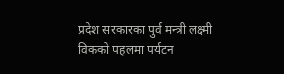प्रदेश सरकारका पुर्व मन्त्री लक्ष्मी विकको पहलमा पर्यटन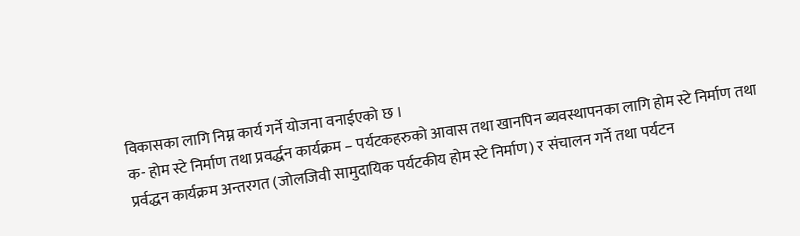विकासका लागि निम्न कार्य गर्ने योजना वनाईएको छ ।
क- होम स्टे निर्माण तथा प्रवर्द्धन कार्यक्रम – पर्यटकहरुको आवास तथा खानपिन ब्यवस्थापनका लागि होम स्टे निर्माण तथा प्रर्वद्धन कार्यक्रम अन्तरगत (जोलजिवी सामुदायिक पर्यटकीय होम स्टे निर्माण) र संचालन गर्ने तथा पर्यटन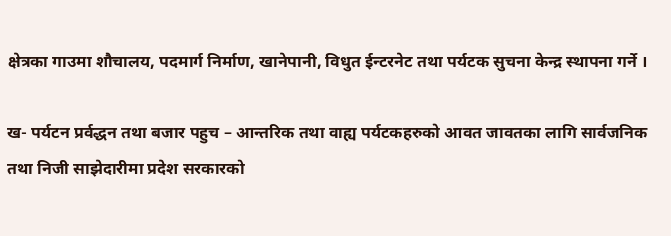क्षेत्रका गाउमा शौचालय, पदमार्ग निर्माण, खानेपानी, विधुत ईन्टरनेट तथा पर्यटक सुचना केन्द्र स्थापना गर्ने ।

ख- पर्यटन प्रर्वद्धन तथा बजार पहुच – आन्तरिक तथा वाह्य पर्यटकहरुको आवत जावतका लागि सार्वजनिक तथा निजी साझेदारीमा प्रदेश सरकारको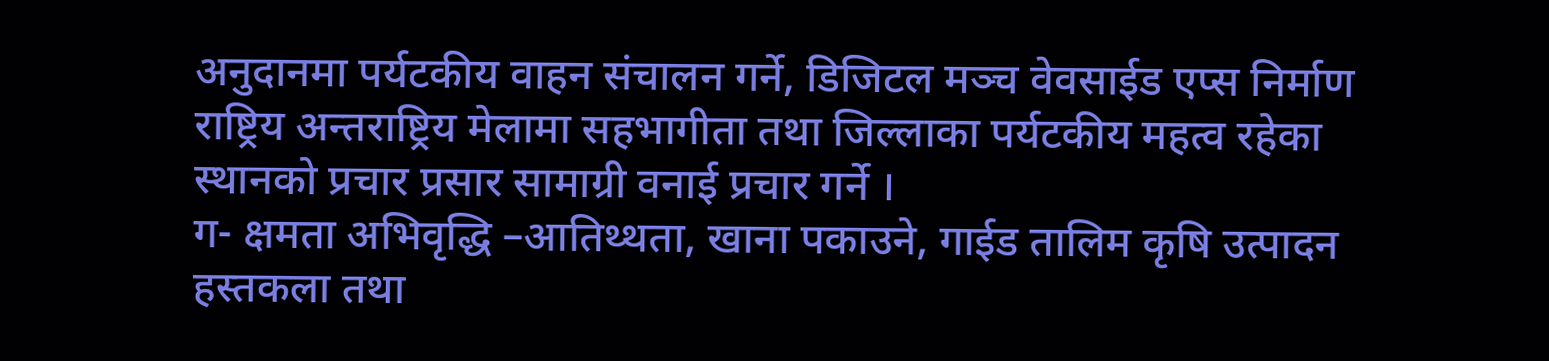अनुदानमा पर्यटकीय वाहन संचालन गर्ने, डिजिटल मञ्च वेवसाईड एप्स निर्माण राष्ट्रिय अन्तराष्ट्रिय मेलामा सहभागीता तथा जिल्लाका पर्यटकीय महत्व रहेका स्थानको प्रचार प्रसार सामाग्री वनाई प्रचार गर्ने ।
ग- क्षमता अभिवृद्धि –आतिथ्थता, खाना पकाउने, गाईड तालिम कृषि उत्पादन हस्तकला तथा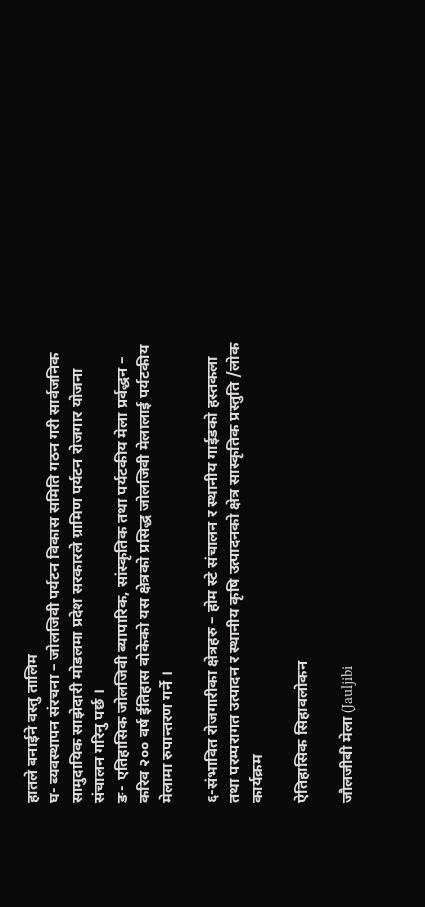हातले बनाईने वस्तु तालिम
घ- ब्यवस्थापन संरचना – जोलजिवी पर्यटन विकास समिति गठन गरी सार्वजनिक सामुदायिक साझेदारी मोडलमा प्रदेश सरकारले ग्रामिण पर्यटन रोजगार योजना संचालन गरिनु पर्छ ।
ङ- एतिहासिक जोलजिवी ब्यापारिक, सांस्कृतिक तथा पर्यटकीय मेला प्रर्वद्धन – करिव २०० वर्ष ईतिहास वोकेको यस क्षेत्रको प्रसिद्ध जोलजिवी मेलालाई पर्यटकीय मेलामा रुपान्तरण गर्ने ।

६-संभावित रोजगारीका क्षेत्रहरु – होम स्टे संचालन र स्थानीय गाईडको हस्तकला तथा परम्परागत उत्पादन र स्थानीय कृषि उत्पादनको क्षेत्र सास्कृतिक प्रस्तुति /लोक कार्यक्रम

ऐतिहासिक सिहावलोकन

जौलजीबी मेला (Jauljibi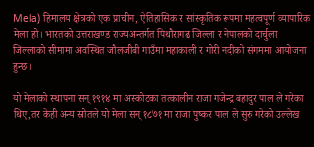Mela) हिमालय क्षेत्रको एक प्राचीन, ऐतिहासिक र सांस्कृतिक रूपमा महत्वपूर्ण व्यापारिक मेला हो। भारतको उत्तराखण्ड राज्यअन्तर्गत पिथौरागढ जिल्ला र नेपालको दार्चुला जिल्लाको सीमामा अवस्थित जौलजीबी गाउँमा महाकाली र गोरी नदीको संगममा आयोजना हुन्छ।

यो मेलाको स्थापना सन् १९१४ मा अस्कोटका तत्कालीन राजा गजेन्द्र बहादुर पाल ले गरेका थिए,तर केही अन्य स्रोतले यो मेला सन् १८७१ मा राजा पुष्कर पाल ले सुरु गरेको उल्लेख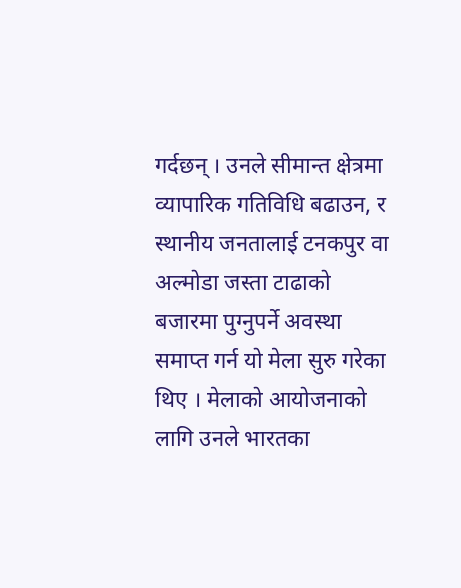गर्दछन् । उनले सीमान्त क्षेत्रमा व्यापारिक गतिविधि बढाउन, र स्थानीय जनतालाई टनकपुर वा अल्मोडा जस्ता टाढाको बजारमा पुग्नुपर्ने अवस्था समाप्त गर्न यो मेला सुरु गरेका थिए । मेलाको आयोजनाको लागि उनले भारतका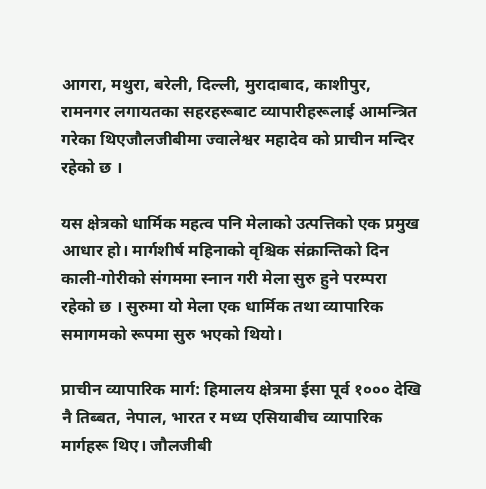आगरा, मथुरा, बरेली, दिल्ली, मुरादाबाद, काशीपुर, रामनगर लगायतका सहरहरूबाट व्यापारीहरूलाई आमन्त्रित गरेका थिएजौलजीबीमा ज्वालेश्वर महादेव को प्राचीन मन्दिर रहेको छ ।

यस क्षेत्रको धार्मिक महत्व पनि मेलाको उत्पत्तिको एक प्रमुख आधार हो। मार्गशीर्ष महिनाको वृश्चिक संक्रान्तिको दिन काली-गोरीको संगममा स्नान गरी मेला सुरु हुने परम्परा रहेको छ । सुरुमा यो मेला एक धार्मिक तथा व्यापारिक समागमको रूपमा सुरु भएको थियो।

प्राचीन व्यापारिक मार्ग: हिमालय क्षेत्रमा ईसा पूर्व १००० देखि नै तिब्बत, नेपाल, भारत र मध्य एसियाबीच व्यापारिक मार्गहरू थिए। जौलजीबी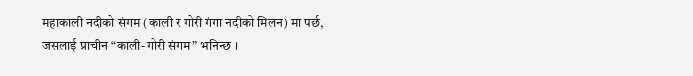महाकाली नदीको संगम (काली र गोरी गंगा नदीको मिलन) मा पर्छ, जसलाई प्राचीन “काली-गोरी संगम” भनिन्छ ।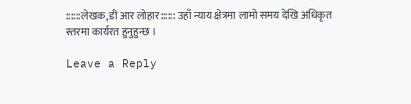::::::लेखक,डी आर लोहार:::::: उहाँ न्याय क्षेत्रमा लामो समय देखि अधिकृत स्तरमा कार्यरत हुनुहुन्छ ।

Leave a Reply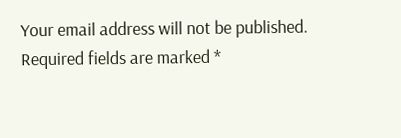Your email address will not be published. Required fields are marked *